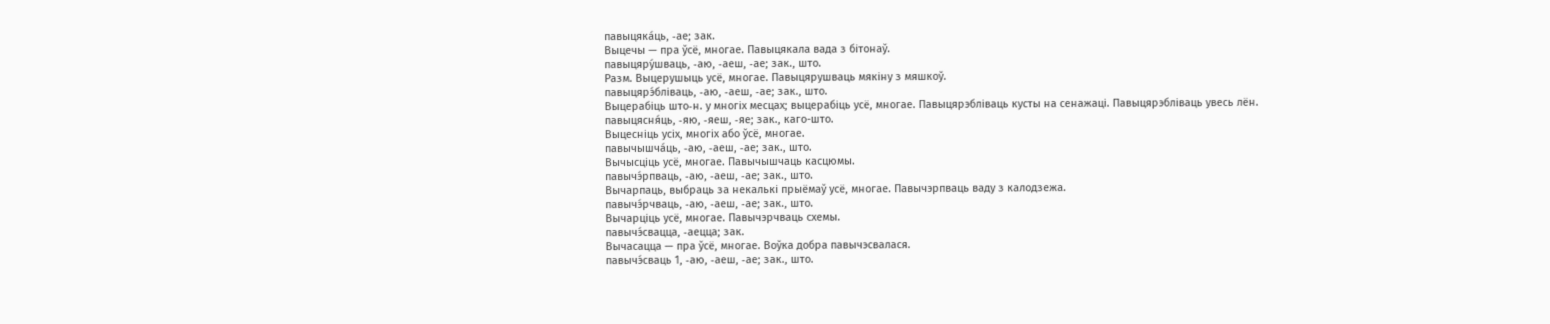павыцяка́ць, ‑ае; зак.
Выцечы — пра ўсё, многае. Павыцякала вада з бітонаў.
павыцяру́шваць, ‑аю, ‑аеш, ‑ае; зак., што.
Разм. Выцерушыць усё, многае. Павыцярушваць мякіну з мяшкоў.
павыцярэ́бліваць, ‑аю, ‑аеш, ‑ае; зак., што.
Выцерабіць што‑н. у многіх месцах; выцерабіць усё, многае. Павыцярэбліваць кусты на сенажаці. Павыцярэбліваць увесь лён.
павыцясня́ць, ‑яю, ‑яеш, ‑яе; зак., каго-што.
Выцесніць усіх, многіх або ўсё, многае.
павычышча́ць, ‑аю, ‑аеш, ‑ае; зак., што.
Вычысціць усё, многае. Павычышчаць касцюмы.
павычэ́рпваць, ‑аю, ‑аеш, ‑ае; зак., што.
Вычарпаць, выбраць за некалькі прыёмаў усё, многае. Павычэрпваць ваду з калодзежа.
павычэ́рчваць, ‑аю, ‑аеш, ‑ае; зак., што.
Вычарціць усё, многае. Павычэрчваць схемы.
павычэ́свацца, ‑аецца; зак.
Вычасацца — пра ўсё, многае. Воўка добра павычэсвалася.
павычэ́сваць 1, ‑аю, ‑аеш, ‑ае; зак., што.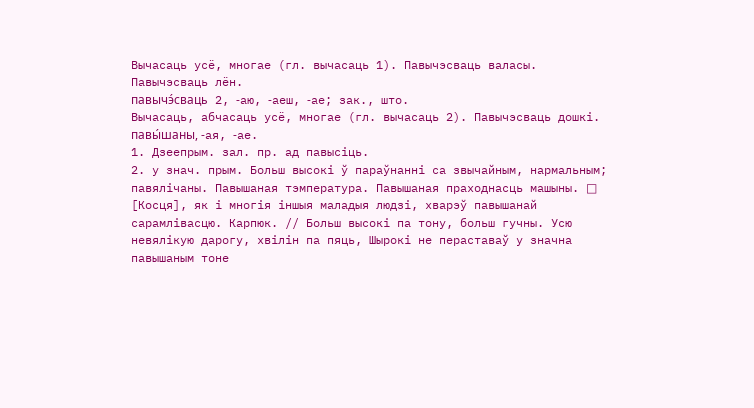Вычасаць усё, многае (гл. вычасаць 1). Павычэсваць валасы. Павычэсваць лён.
павычэ́сваць 2, ‑аю, ‑аеш, ‑ае; зак., што.
Вычасаць, абчасаць усё, многае (гл. вычасаць 2). Павычэсваць дошкі.
павы́шаны, ‑ая, ‑ае.
1. Дзеепрым. зал. пр. ад павысіць.
2. у знач. прым. Больш высокі ў параўнанні са звычайным, нармальным; павялічаны. Павышаная тэмпература. Павышаная праходнасць машыны. □ [Косця], як і многія іншыя маладыя людзі, хварэў павышанай сарамлівасцю. Карпюк. // Больш высокі па тону, больш гучны. Усю невялікую дарогу, хвілін па пяць, Шырокі не пераставаў у значна павышаным тоне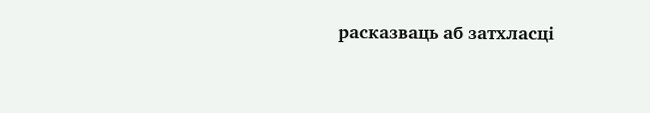расказваць аб затхласці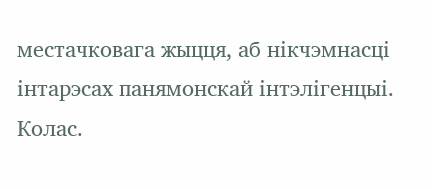местачковага жыцця, аб нікчэмнасці інтарэсах панямонскай інтэлігенцыі. Колас.